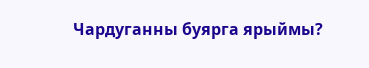Чардуганны буярга ярыймы?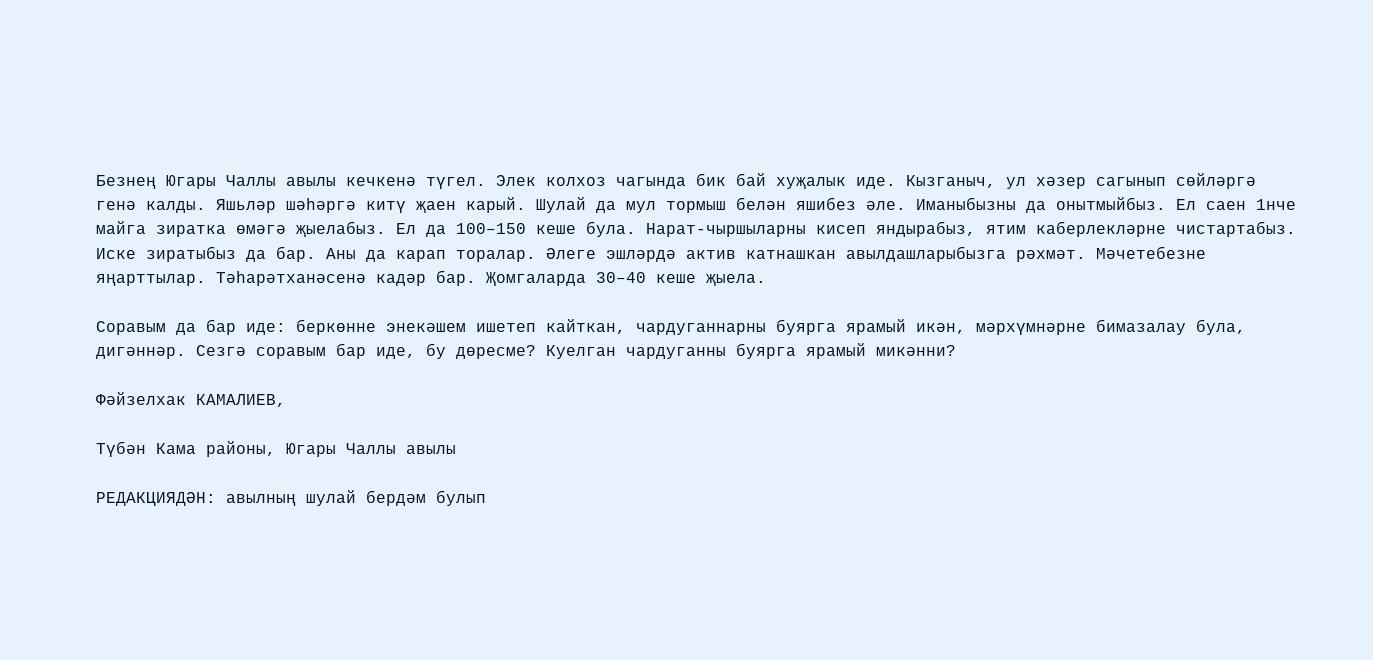Безнең Югары Чаллы авылы кечкенә түгел. Элек колхоз чагында бик бай хуҗалык иде. Кызганыч, ул хәзер сагынып сөйләргә генә калды. Яшьләр шәһәргә китү җаен карый. Шулай да мул тормыш белән яшибез әле. Иманыбызны да онытмыйбыз. Ел саен 1нче майга зиратка өмәгә җыелабыз. Ел да 100–150 кеше була. Нарат-чыршыларны кисеп яндырабыз, ятим каберлекләрне чистартабыз. Иске зиратыбыз да бар. Аны да карап торалар. Әлеге эшләрдә актив катнашкан авылдашларыбызга рәхмәт. Мәчетебезне яңарттылар. Тәһарәтханәсенә кадәр бар. Җомгаларда 30–40 кеше җыела.

Соравым да бар иде: беркөнне энекәшем ишетеп кайткан, чардуганнарны буярга ярамый икән, мәрхүмнәрне бимазалау була, дигәннәр. Сезгә соравым бар иде, бу дөресме? Куелган чардуганны буярга ярамый микәнни?

Фәйзелхак КАМАЛИЕВ,

Түбән Кама районы, Югары Чаллы авылы

РЕДАКЦИЯДӘН: авылның шулай бердәм булып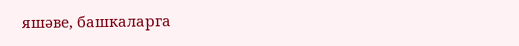яшәве, башкаларга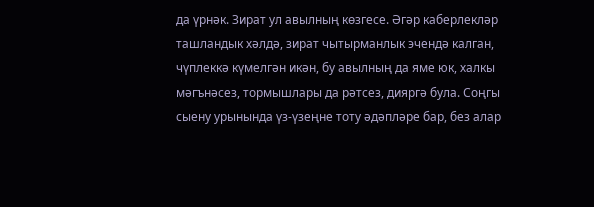да үрнәк. Зират ул авылның көзгесе. Әгәр каберлекләр ташландык хәлдә, зират чытырманлык эчендә калган, чүплеккә күмелгән икән, бу авылның да яме юк, халкы мәгънәсез, тормышлары да рәтсез, дияргә була. Соңгы сыену урынында үз-үзеңне тоту әдәпләре бар, без алар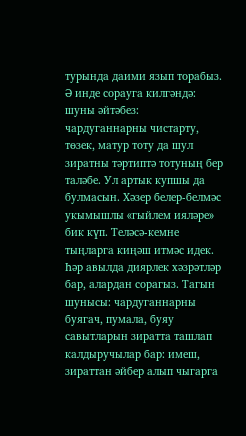турында даими язып торабыз. Ә инде сорауга килгәндә: шуны әйтәбез: чардуганнарны чистарту, төзек, матур тоту да шул зиратны тәртиптә тотуның бер таләбе. Ул артык купшы да булмасын. Хәзер белер-белмәс укымышлы «гыйлем ияләре» бик күп. Теләсә-кемне тыңларга киңәш итмәс идек. Һәр авылда диярлек хәзрәтләр бар, алардан сорагыз. Тагын шунысы: чардуганнарны буягач, пумала, буяу савытларын зиратта ташлап калдыручылар бар: имеш, зираттан әйбер алып чыгарга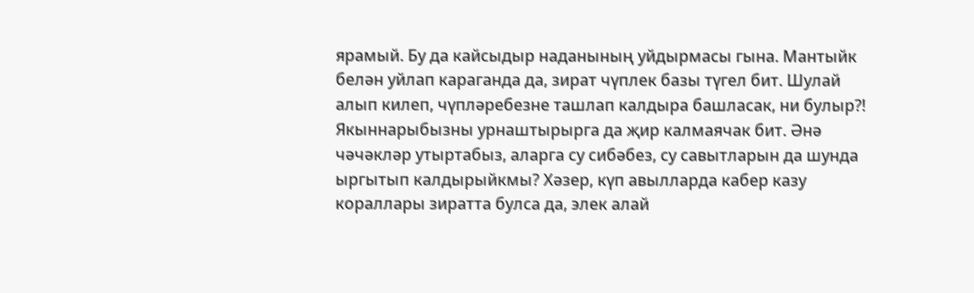ярамый. Бу да кайсыдыр наданының уйдырмасы гына. Мантыйк белән уйлап караганда да, зират чүплек базы түгел бит. Шулай алып килеп, чүпләребезне ташлап калдыра башласак, ни булыр?! Якыннарыбызны урнаштырырга да җир калмаячак бит. Әнә чәчәкләр утыртабыз, аларга су сибәбез, су савытларын да шунда ыргытып калдырыйкмы? Хәзер, күп авылларда кабер казу кораллары зиратта булса да, элек алай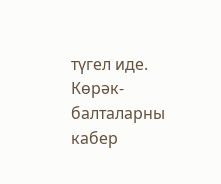түгел иде. Көрәк-балталарны кабер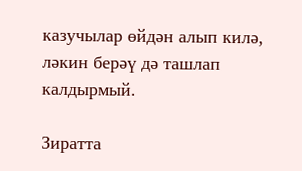казучылар өйдән алып килә, ләкин берәү дә ташлап калдырмый.

Зиратта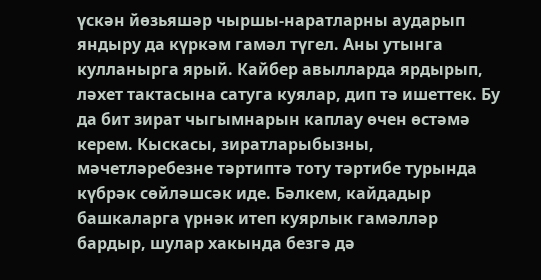үскән йөзьяшәр чыршы-наратларны аударып яндыру да күркәм гамәл түгел. Аны утынга кулланырга ярый. Кайбер авылларда ярдырып, ләхет тактасына сатуга куялар, дип тә ишеттек. Бу да бит зират чыгымнарын каплау өчен өстәмә керем. Кыскасы, зиратларыбызны, мәчетләребезне тәртиптә тоту тәртибе турында күбрәк сөйләшсәк иде. Бәлкем, кайдадыр башкаларга үрнәк итеп куярлык гамәлләр бардыр, шулар хакында безгә дә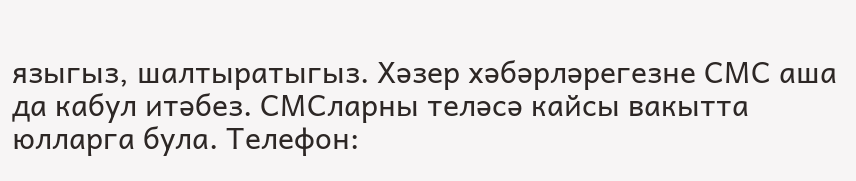языгыз, шалтыратыгыз. Хәзер хәбәрләрегезне СМС аша да кабул итәбез. СМСларны теләсә кайсы вакытта юлларга була. Телефон: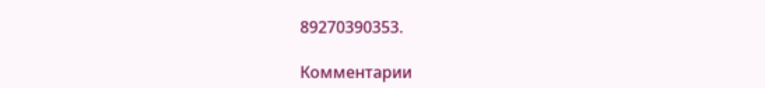89270390353.

Комментарии